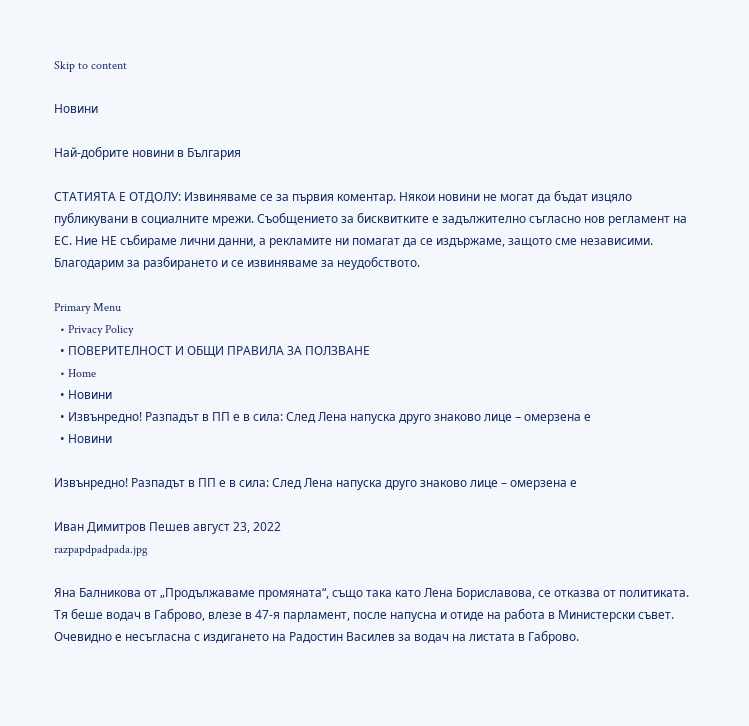Skip to content

Новини

Най-добрите новини в България

СТАТИЯТА Е ОТДОЛУ: Извиняваме се за първия коментар. Някои новини не могат да бъдат изцяло публикувани в социалните мрежи. Съобщението за бисквитките е задължително съгласно нов регламент на ЕС. Ние НЕ събираме лични данни, а рекламите ни помагат да се издържаме, защото сме независими. Благодарим за разбирането и се извиняваме за неудобството.

Primary Menu
  • Privacy Policy
  • ПОВЕРИТЕЛНОСТ И ОБЩИ ПРАВИЛА ЗА ПОЛЗВАНЕ
  • Home
  • Новини
  • Извънредно! Разпадът в ПП е в сила: След Лена напуска друго знаково лице – омерзена е
  • Новини

Извънредно! Разпадът в ПП е в сила: След Лена напуска друго знаково лице – омерзена е

Иван Димитров Пешев август 23, 2022
razpapdpadpada.jpg

Яна Балникова от „Продължаваме промяната“, също така като Лена Бориславова, се отказва от политиката. Тя беше водач в Габрово, влезе в 47-я парламент, после напусна и отиде на работа в Министерски съвет. Очевидно е несъгласна с издигането на Радостин Василев за водач на листата в Габрово.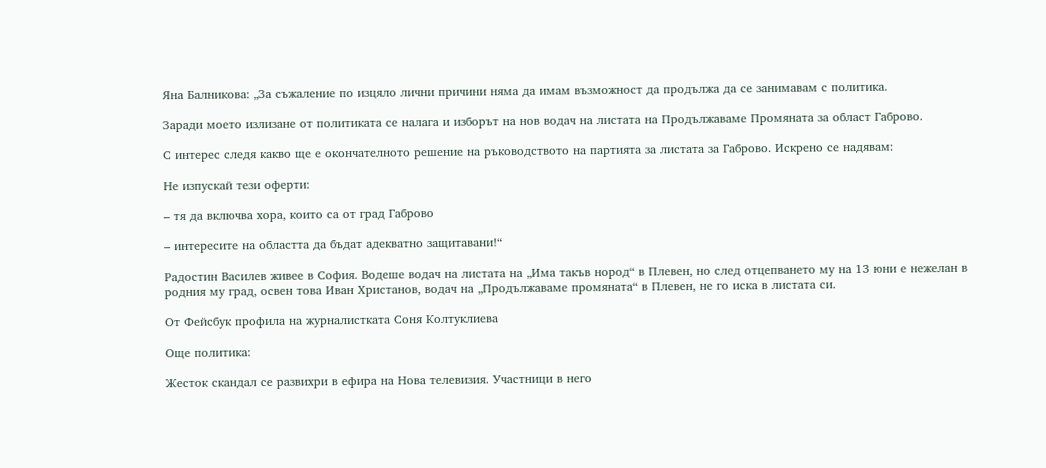Яна Балникова: „За съжаление по изцяло лични причини няма да имам възможност да продължа да се занимавам с политика.

Заради моето излизане от политиката се налага и изборът на нов водач на листата на Продължаваме Промяната за област Габрово.

С интерес следя какво ще е окончателното решение на ръководството на партията за листата за Габрово. Искрено се надявам:

Не изпускай тези оферти:

– тя да включва хора, които са от град Габрово

– интересите на областта да бъдат адекватно защитавани!“

Радостин Василев живее в София. Водеше водач на листата на „Има такъв нород“ в Плевен, но след отцепването му на 13 юни е нежелан в родния му град, освен това Иван Христанов, водач на „Продължаваме промяната“ в Плевен, не го иска в листата си.

От Фейсбук профила на журналистката Соня Колтуклиева

Още политика:

Жесток скандал се развихри в ефира на Нова телевизия. Участници в него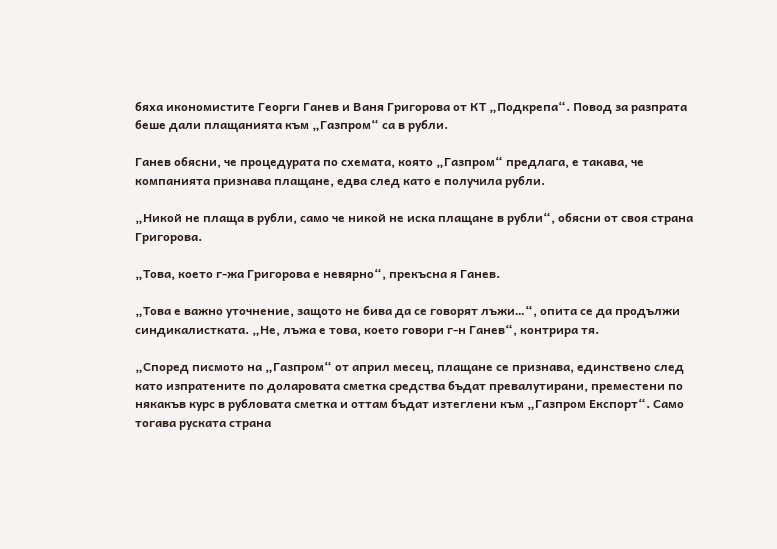бяха икономистите Георги Ганев и Ваня Григорова от КТ „Подкрепа“. Повод за разпрата беше дали плащанията към „Газпром“ са в рубли.

Ганев обясни, че процедурата по схемата, която „Газпром“ предлага, е такава, че компанията признава плащане, едва след като е получила рубли.

„Никой не плаща в рубли, само че никой не иска плащане в рубли“, обясни от своя страна Григорова.

„Това, което г-жа Григорова е невярно“, прекъсна я Ганев.

„Това е важно уточнение, защото не бива да се говорят лъжи…“, опита се да продължи синдикалистката. „Не, лъжа е това, което говори г-н Ганев“, контрира тя.

„Според писмото на „Газпром“ от април месец, плащане се признава, единствено след като изпратените по доларовата сметка средства бъдат превалутирани, преместени по някакъв курс в рубловата сметка и оттам бъдат изтеглени към „Газпром Експорт“. Само тогава руската страна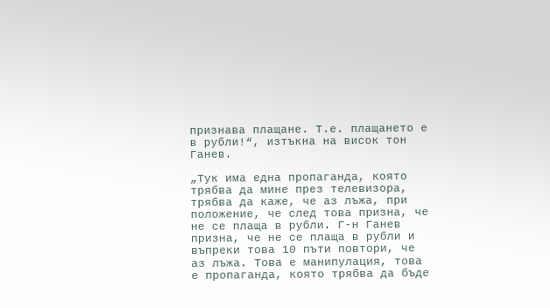признава плащане. Т.е. плащането е в рубли!“, изтъкна на висок тон Ганев.

„Тук има една пропаганда, която трябва да мине през телевизора, трябва да каже, че аз лъжа, при положение, че след това призна, че не се плаща в рубли. Г-н Ганев призна, че не се плаща в рубли и въпреки това 10 пъти повтори, че аз лъжа. Това е манипулация, това е пропаганда, която трябва да бъде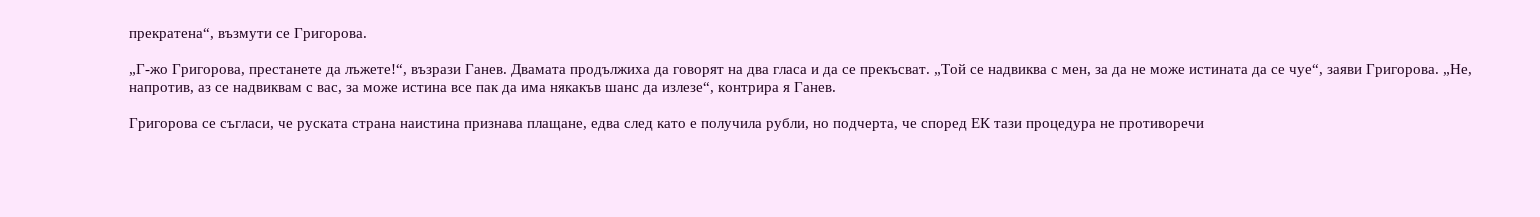прекратена“, възмути се Григорова.

„Г-жо Григорова, престанете да лъжете!“, възрази Ганев. Двамата продължиха да говорят на два гласа и да се прекъсват. „Той се надвиква с мен, за да не може истината да се чуе“, заяви Григорова. „Не, напротив, аз се надвиквам с вас, за може истина все пак да има някакъв шанс да излезе“, контрира я Ганев.

Григорова се съгласи, че руската страна наистина признава плащане, едва след като е получила рубли, но подчерта, че според ЕК тази процедура не противоречи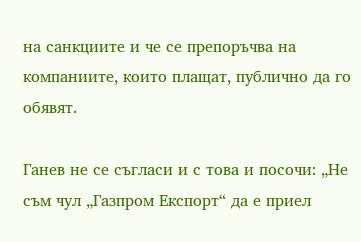на санкциите и че се препоръчва на компаниите, които плащат, публично да го обявят.

Ганев не се съгласи и с това и посочи: „Не съм чул „Газпром Експорт“ да е приел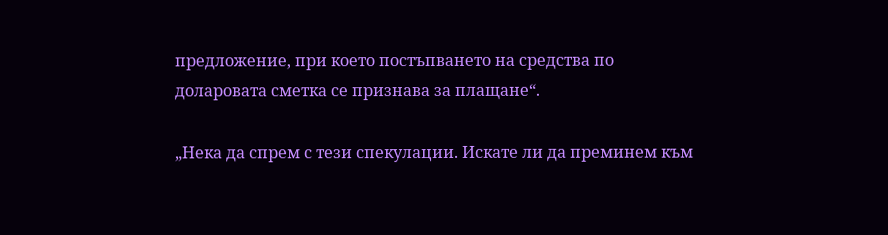предложение, при което постъпването на средства по доларовата сметка се признава за плащане“.

„Нека да спрем с тези спекулации. Искате ли да преминем към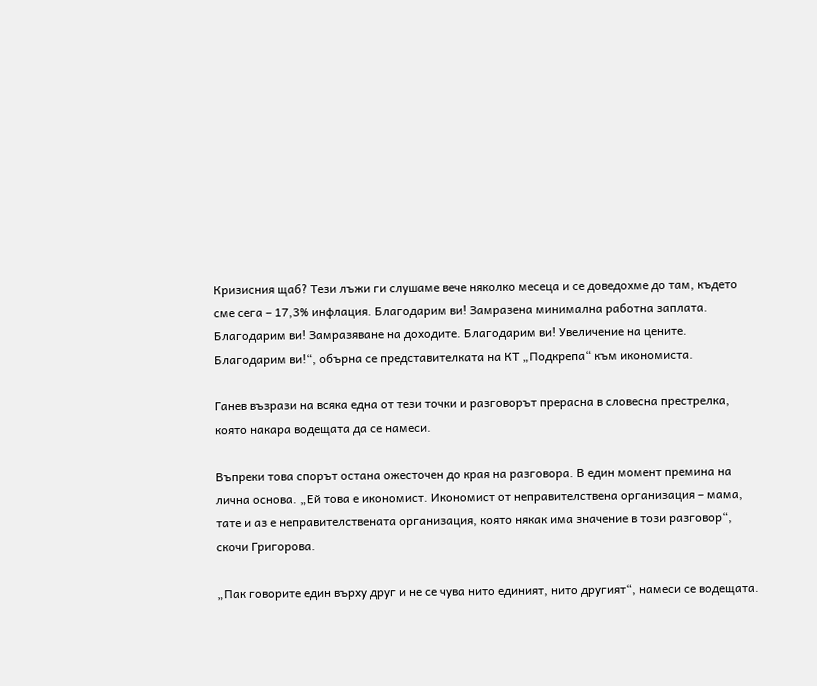Кризисния щаб? Тези лъжи ги слушаме вече няколко месеца и се доведохме до там, където сме сега – 17,3% инфлация. Благодарим ви! Замразена минимална работна заплата. Благодарим ви! Замразяване на доходите. Благодарим ви! Увеличение на цените. Благодарим ви!“, обърна се представителката на КТ „Подкрепа“ към икономиста.

Ганев възрази на всяка една от тези точки и разговорът прерасна в словесна престрелка, която накара водещата да се намеси.

Въпреки това спорът остана ожесточен до края на разговора. В един момент премина на лична основа. „Ей това е икономист. Икономист от неправителствена организация – мама, тате и аз е неправителствената организация, която някак има значение в този разговор“, скочи Григорова.

„Пак говорите един върху друг и не се чува нито единият, нито другият“, намеси се водещата.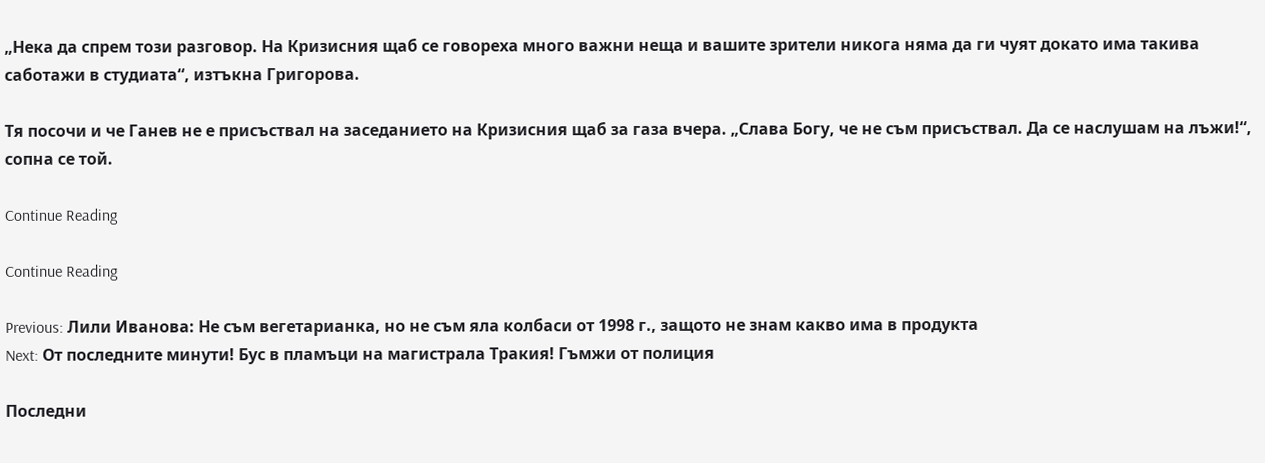„Нека да спрем този разговор. На Кризисния щаб се говореха много важни неща и вашите зрители никога няма да ги чуят докато има такива саботажи в студиата“, изтъкна Григорова.

Тя посочи и че Ганев не е присъствал на заседанието на Кризисния щаб за газа вчера. „Слава Богу, че не съм присъствал. Да се наслушам на лъжи!“, сопна се той.

Continue Reading

Continue Reading

Previous: Лили Иванова: Не съм вегетарианка, но не съм яла колбаси от 1998 г., защото не знам какво има в продукта
Next: От последните минути! Бус в пламъци на магистрала Тракия! Гъмжи от полиция

Последни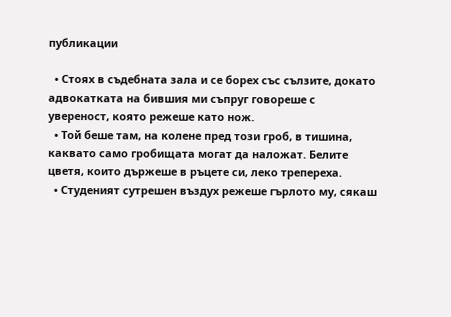публикации

  • Стоях в съдебната зала и се борех със сълзите, докато адвокатката на бившия ми съпруг говореше с увереност, която режеше като нож.
  • Той беше там, на колене пред този гроб, в тишина, каквато само гробищата могат да наложат. Белите цветя, които държеше в ръцете си, леко трепереха.
  • Студеният сутрешен въздух режеше гърлото му, сякаш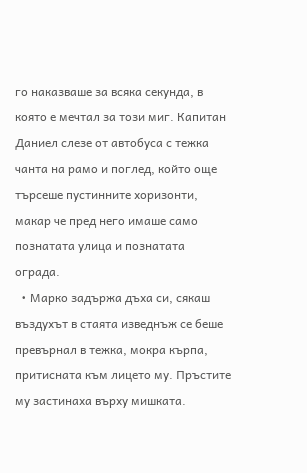го наказваше за всяка секунда, в която е мечтал за този миг. Капитан Даниел слезе от автобуса с тежка чанта на рамо и поглед, който още търсеше пустинните хоризонти, макар че пред него имаше само познатата улица и познатата ограда.
  • Марко задържа дъха си, сякаш въздухът в стаята изведнъж се беше превърнал в тежка, мокра кърпа, притисната към лицето му. Пръстите му застинаха върху мишката.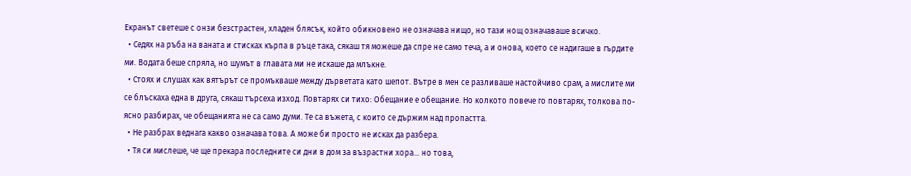Екранът светеше с онзи безстрастен, хладен блясък, който обикновено не означава нищо, но тази нощ означаваше всичко.
  • Седях на ръба на ваната и стисках кърпа в ръце така, сякаш тя можеше да спре не само теча, а и онова, което се надигаше в гърдите ми. Водата беше спряла, но шумът в главата ми не искаше да млъкне.
  • Стоях и слушах как вятърът се промъкваше между дърветата като шепот. Вътре в мен се разливаше настойчиво срам, а мислите ми се блъскаха една в друга, сякаш търсеха изход. Повтарях си тихо: Обещание е обещание. Но колкото повече го повтарях, толкова по-ясно разбирах, че обещанията не са само думи. Те са въжета, с които се държим над пропастта.
  • Не разбрах веднага какво означава това. А може би просто не исках да разбера.
  • Тя си мислеше, че ще прекара последните си дни в дом за възрастни хора… но това,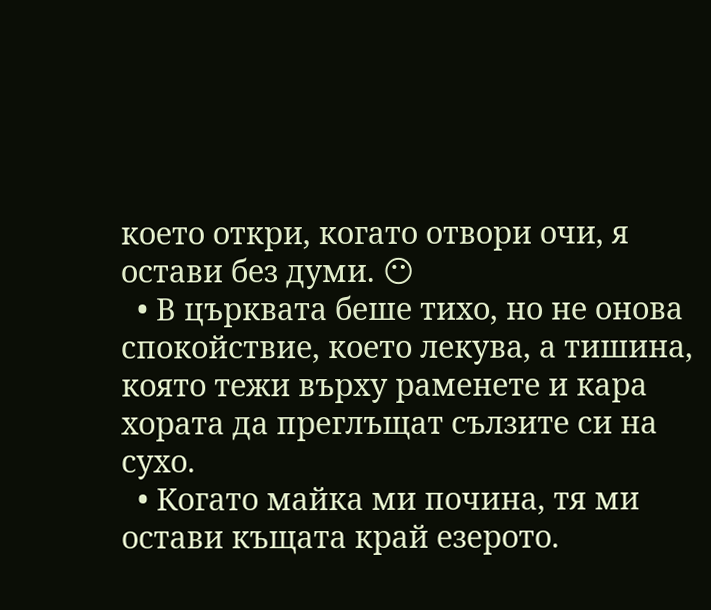което откри, когато отвори очи, я остави без думи. 😶
  • В църквата беше тихо, но не онова спокойствие, което лекува, а тишина, която тежи върху раменете и кара хората да преглъщат сълзите си на сухо.
  • Когато майка ми почина, тя ми остави къщата край езерото.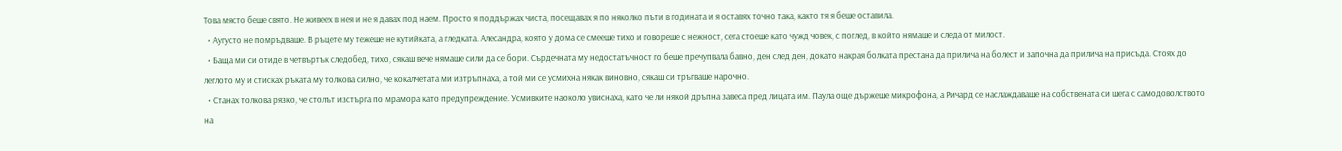Това място беше свято. Не живеех в нея и не я давах под наем. Просто я поддържах чиста, посещавах я по няколко пъти в годината и я оставях точно така, както тя я беше оставила.
  • Аугусто не помръдваше. В ръцете му тежеше не кутийката, а гледката. Алесандра, която у дома се смееше тихо и говореше с нежност, сега стоеше като чужд човек, с поглед, в който нямаше и следа от милост.
  • Баща ми си отиде в четвъртък следобед, тихо, сякаш вече нямаше сили да се бори. Сърдечната му недостатъчност го беше пречупвала бавно, ден след ден, докато накрая болката престана да прилича на болест и започна да прилича на присъда. Стоях до леглото му и стисках ръката му толкова силно, че кокалчетата ми изтръпнаха, а той ми се усмихна някак виновно, сякаш си тръгваше нарочно.
  • Станах толкова рязко, че столът изстърга по мрамора като предупреждение. Усмивките наоколо увиснаха, като че ли някой дръпна завеса пред лицата им. Паула още държеше микрофона, а Ричард се наслаждаваше на собствената си шега с самодоволството на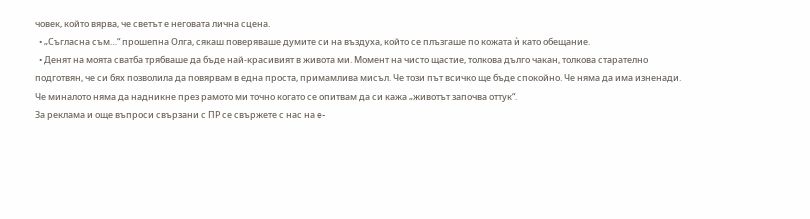човек, който вярва, че светът е неговата лична сцена.
  • „Съгласна съм…“ прошепна Олга, сякаш поверяваше думите си на въздуха, който се плъзгаше по кожата ѝ като обещание.
  • Денят на моята сватба трябваше да бъде най-красивият в живота ми. Момент на чисто щастие, толкова дълго чакан, толкова старателно подготвян, че си бях позволила да повярвам в една проста, примамлива мисъл. Че този път всичко ще бъде спокойно. Че няма да има изненади. Че миналото няма да надникне през рамото ми точно когато се опитвам да си кажа „животът започва оттук“.
За реклама и още въпроси свързани с ПР се свържете с нас на e-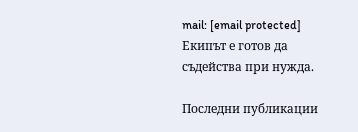mail: [email protected] Екипът е готов да съдейства при нужда.

Последни публикации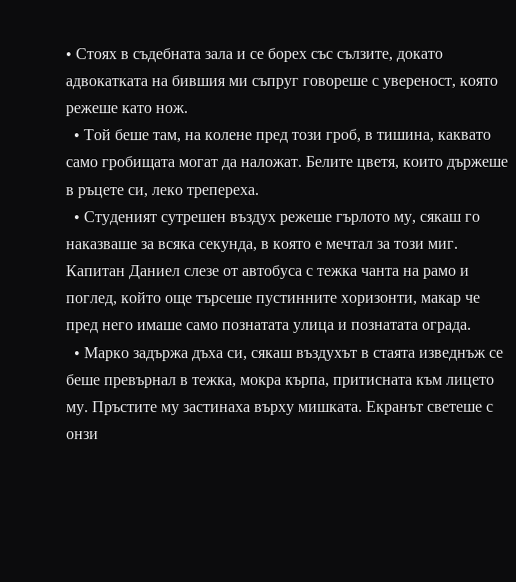• Стоях в съдебната зала и се борех със сълзите, докато адвокатката на бившия ми съпруг говореше с увереност, която режеше като нож.
  • Той беше там, на колене пред този гроб, в тишина, каквато само гробищата могат да наложат. Белите цветя, които държеше в ръцете си, леко трепереха.
  • Студеният сутрешен въздух режеше гърлото му, сякаш го наказваше за всяка секунда, в която е мечтал за този миг. Капитан Даниел слезе от автобуса с тежка чанта на рамо и поглед, който още търсеше пустинните хоризонти, макар че пред него имаше само познатата улица и познатата ограда.
  • Марко задържа дъха си, сякаш въздухът в стаята изведнъж се беше превърнал в тежка, мокра кърпа, притисната към лицето му. Пръстите му застинаха върху мишката. Екранът светеше с онзи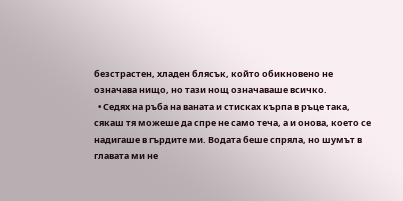безстрастен, хладен блясък, който обикновено не означава нищо, но тази нощ означаваше всичко.
  • Седях на ръба на ваната и стисках кърпа в ръце така, сякаш тя можеше да спре не само теча, а и онова, което се надигаше в гърдите ми. Водата беше спряла, но шумът в главата ми не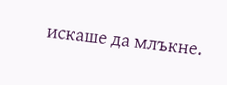искаше да млъкне.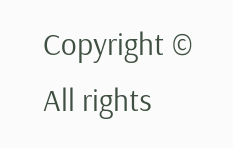Copyright © All rights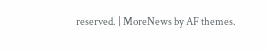reserved. | MoreNews by AF themes.